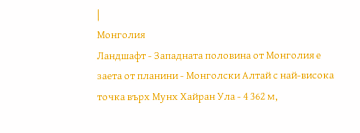|
Монголия
Ландшафт - Западната половина от Монголия е заета от планини - Монголски Алтай с най-висока точка върх Мунх Хайран Ула - 4 362 м,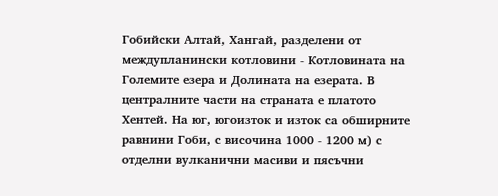Гобийски Алтай, Хангай, разделени от междупланински котловини - Котловината на Големите езера и Долината на езерата. В централните части на страната е платото Хентей. На юг, югоизток и изток са обширните равнини Гоби, с височина 1000 - 1200 м) с отделни вулканични масиви и пясъчни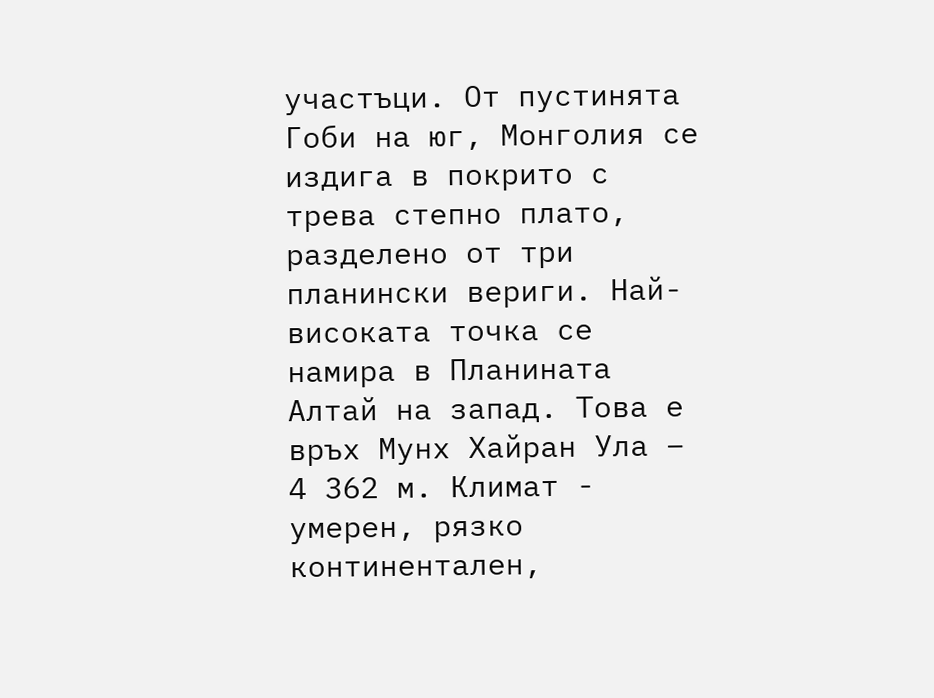участъци. От пустинята Гоби на юг, Монголия се издига в покрито с трева степно плато, разделено от три планински вериги. Най-високата точка се намира в Планината Алтай на запад. Това е връх Мунх Хайран Ула – 4 362 м. Климат - умерен, рязко континентален,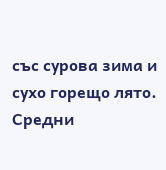със сурова зима и сухо горещо лято. Средни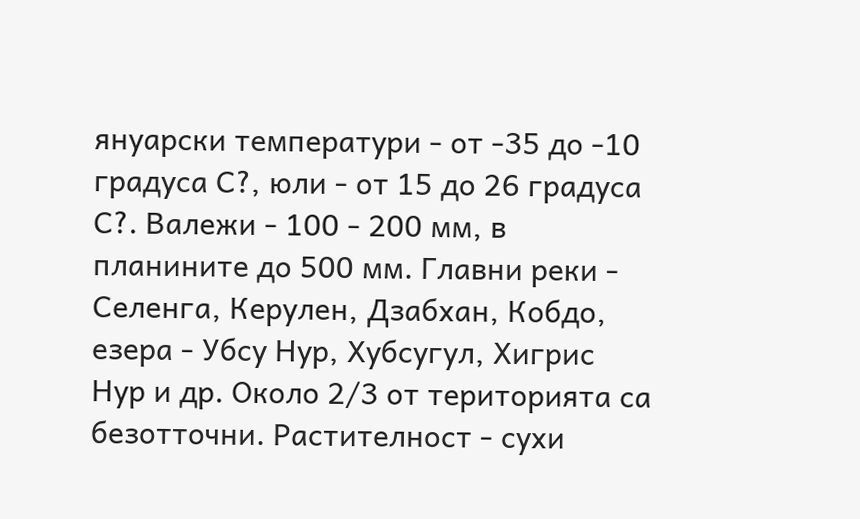януарски температури - от -35 до -10 градуса С?, юли - от 15 до 26 градуса С?. Валежи - 100 - 200 мм, в планините до 500 мм. Главни реки - Селенга, Керулен, Дзабхан, Кобдо, езера - Убсу Нур, Хубсугул, Хигрис Нур и др. Около 2/3 от територията са безотточни. Растителност - сухи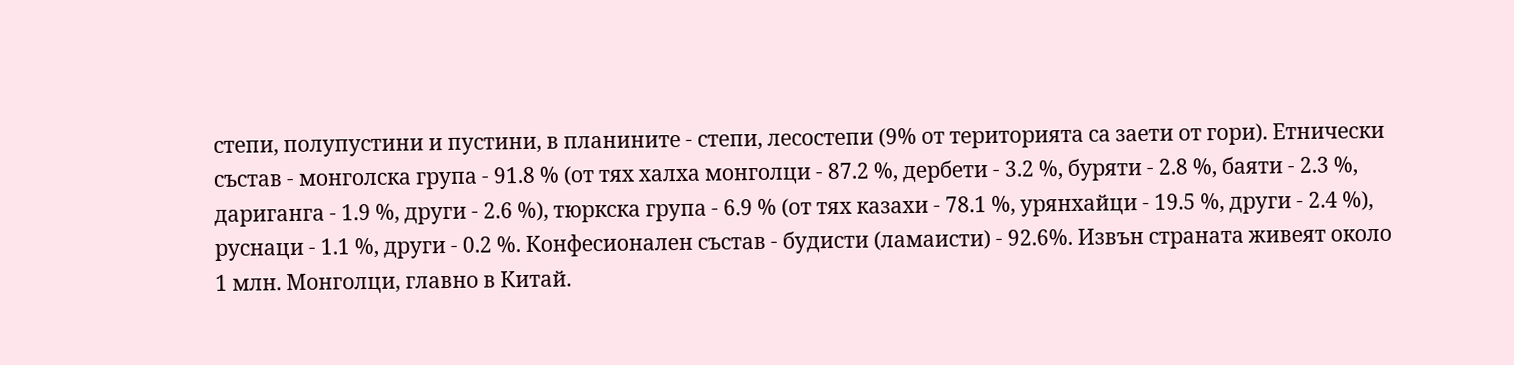степи, полупустини и пустини, в планините - степи, лесостепи (9% от територията са заети от гори). Етнически състав - монголска група - 91.8 % (от тях халха монголци - 87.2 %, дербети - 3.2 %, буряти - 2.8 %, баяти - 2.3 %, дариганга - 1.9 %, други - 2.6 %), тюркска група - 6.9 % (от тях казахи - 78.1 %, урянхайци - 19.5 %, други - 2.4 %), руснаци - 1.1 %, други - 0.2 %. Конфесионален състав - будисти (ламаисти) - 92.6%. Извън страната живеят около 1 млн. Монголци, главно в Китай.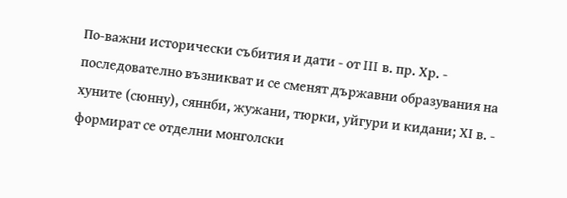По-важни исторически събития и дати - от III в. пр. Хр. - последователно възникват и се сменят държавни образувания на хуните (сюнну), сяннби, жужани, тюрки, уйгури и кидани; ХI в. - формират се отделни монголски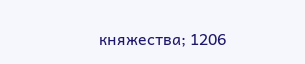княжества; 1206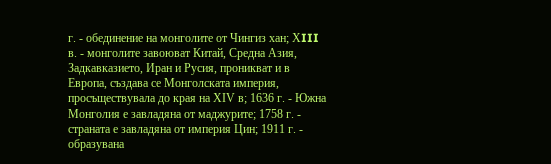г. - обединение на монголите от Чингиз хан; ХIII в. - монголите завоюват Китай, Средна Азия, Задкавказието, Иран и Русия, проникват и в Европа, създава се Монголската империя, просъществувала до края на ХIV в; 1636 г. - Южна Монголия е завладяна от маджурите; 1758 г. - страната е завладяна от империя Цин; 1911 г. - образувана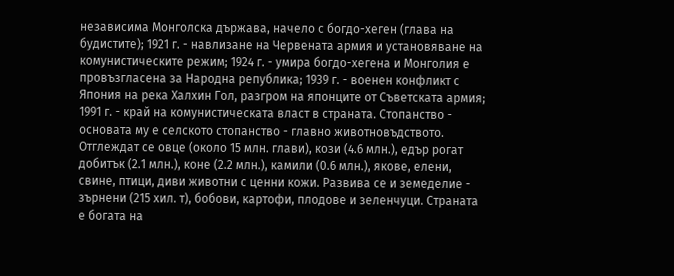независима Монголска държава, начело с богдо-хеген (глава на будистите); 1921 г. - навлизане на Червената армия и установяване на комунистическите режим; 1924 г. - умира богдо-хегена и Монголия е провъзгласена за Народна република; 1939 г. - военен конфликт с Япония на река Халхин Гол, разгром на японците от Съветската армия; 1991 г. - край на комунистическата власт в страната. Стопанство - основата му е селското стопанство - главно животновъдството. Отглеждат се овце (около 15 млн. глави), кози (4.6 млн.), едър рогат добитък (2.1 млн.), коне (2.2 млн.), камили (0.6 млн.), якове, елени, свине, птици, диви животни с ценни кожи. Развива се и земеделие - зърнени (215 хил. т), бобови, картофи, плодове и зеленчуци. Страната е богата на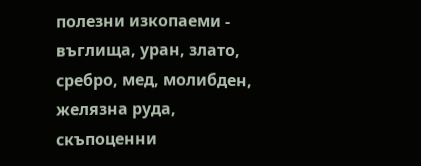полезни изкопаеми - въглища, уран, злато, сребро, мед, молибден, желязна руда, скъпоценни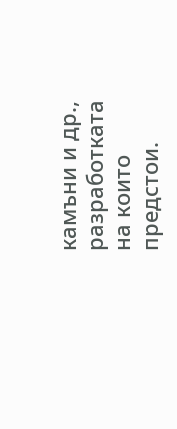камъни и др., разработката на които предстои.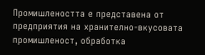Промишлеността е представена от предприятия на хранително-вкусовата промишленост, обработка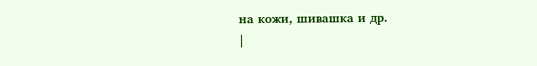на кожи, шивашка и др.
|